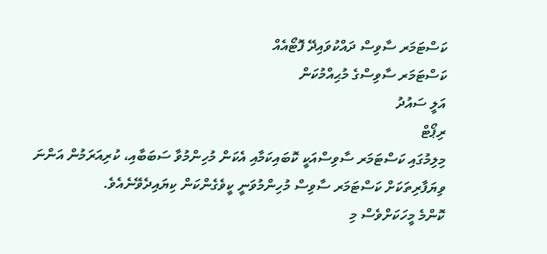ކަސްޓަމަރ ސާވިސް ދައްކުވައިދޭ ފޮޓޯއެއް
ކަސްޓަމަރ ސާވިސްގެ މުޙިއްމުކަން
އަލީ ސައުދު
ރިޕޯޓް
މިލިމުގައި ކަސްޓަމަރ ސާވިސްއަކީ ކޮބައިކަމާއި އެކަން މުހިންމުވާ ސަބަބާއި، ކުރިއަރަމުން އަންނަ ވިޔަފާރިތަކަށް ކަސްޓަމަރ ސާވިސް މުހިންމުވަނީ ކީވެގެންކަން ކިޔައިދެވޭނެއެވެ.
ކޮންމެ މީހަކަށްވެސް މި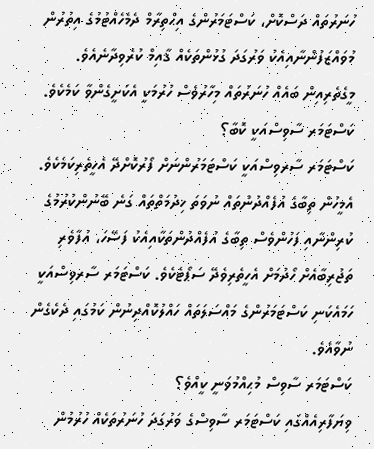ހުނަރުތައް ދަސްކޮށް، ކަސްޓަމަރުންގެ އިޙްތިރާމް ދެމެހެއްޓުމުގެ އިތުރުން މުވައްޒަފުންނާއިއެކު ވަރުގަދަ ގުޅުންތަކެއް ޤާއިމް ކުރެވިދާނެއެވެ. މީގެތެރިއިން ބައެއް ހުނަރުތައް މިހާރުވެސް ހުރުމަކީ އެކަށީގެންވާ ކަމެކެވެ.
ކަސްޓަމަރ ސާވިސްއަކީ ކޮބާ؟
ކަސްޓަމަރ ސާރވިސްއަކީ ކަސްޓަމަރުންނަށް ފޯރުކޮށްދޭ އެހީތެރިކަމެކެވެ. އެމީހުން ތިބާގެ އުފެއްދުންތައް ނުވަތަ ޚިދުމަތްތައް ގަނެ ބޭނުންކުރުމުގެ ކުރިންނާއި ފަހުންވެސް ތިބާގެ އުފެއްދުންތަކާއިއެކު ފަސޭހަ، އުފާވެރި ތަޖުރިބާއެށް ހޯދުމަށް އެހީތެރިވެދޭ ސަޕޯޓެކެވެ. ކަސްޓަމަރ ސާރވިސްއަކީ ހަމައެކަނި ކަސްޓަމަރުންގެ މައްސަލަތައް ހައްލުކޮއްދިނުން ކަމުގައި ދެކެގެން ނުވާއެވެ.
ކަސްޓަމަރ ސާވިސް މުޙިއްމުވަނީ ކީއްވެ؟
ވިޔަފާރިއެއްގައި ކަސްޓަމަރ ސާވިސްގެ ވަރުގަދަ ހުނަރުތަކެއް ހުރުމުން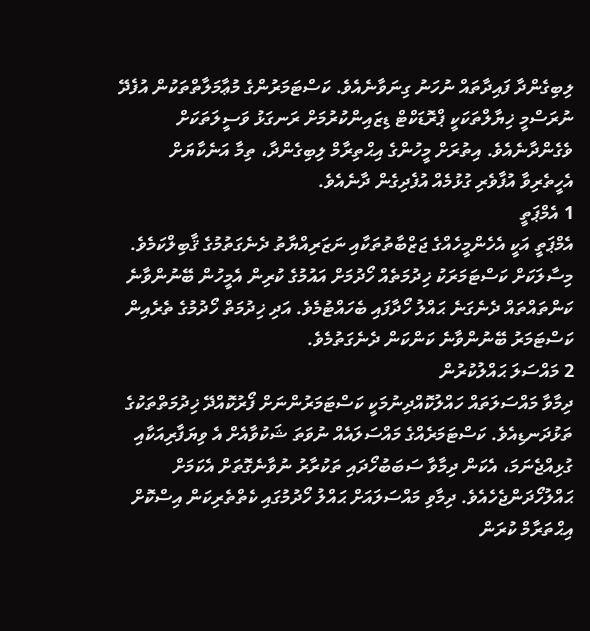ލިބިގެންދާ ފައިދާތައް ނުހަނު ގިނަވާނެއެވެ. ކަސްޓަމަރުންގެ މުޢާމަލާތްތަކުން އުފެދޭ ނުރަސްމީ ޚިޔާލްތަކަކީ ޕްރޮޑަކްޓް ޑިޒައިންކުރުމަށް ރަނގަޅު ވަސީލަތަކަށް ވެގެންދާނެއެވެ. އިތުރަށް މީހުންގެ އިޙްތިރާމް ލިބިގެންދާ، ތިމާ އަނެކާޔަށް އެހީތެރިވާ އުފާވެރި ގުޅުމެއް އުފެދިގެން ދާނެއެވެ.
1 އެމްޕަތީ
އެމްޕަތީ އަކީ އެހެންމީހެއްގެ ޖަޒްބާތުތަކާއި ނަޒަރިއްޔާތު ދެނެގަތުމުގެ ޤާބިލްކަމެވެ. މިސާލަކަށް ކަސްޓަމަރަކު ޚިދުމަތެއް ހޯދުމަށް އައުމުގެ ކުރިން އެމީހުން ބޭނުންވާނެ ކަންތައްތައް ދެނެގަނެ ޙައްލު ހޯދާފައި ބެހައްޓުމެވެ. އަދި ޚިދުމަތް ހޯދުމުގެ ތެރެއިން ކަސްޓަމަރު ބޭނުންވާނެ ކަންކަން ދެނެގަތުމެވެ.
2 މައްސަލަ ޙައްލުކުރުން
ދިމާވާ މައްސަލަތައް ހައްލުކޮއްދިނުމަކީ ކަސްޓަމަރުންނަށް ފޯރުކޮއްދޭ ޚިދުމަތްތަކުގެ ތަޅުދަނޑިއެވެ. ކަސްޓަމަރެއްގެ މައްސަލައެއް ނުވަތަ ޝަކުވާއެށް އެ ވިޔަފާރިއަކާއި ގުޅިއްޖެނަމަ، އެކަން ދިމާވާ ސަބަބުހޯދައި ތަކުރާރު ނުވާނެގޮތަށް އެކަމަށް ޙައްލުހޯދަންޖެހެއެވެ. ދިމާވި މައްސަލައަށް ޙައްލު ހޯދުމުގައި ކެތްތެރިކަން އިސްކޮށް އިޙްތަރާމް ކުރަން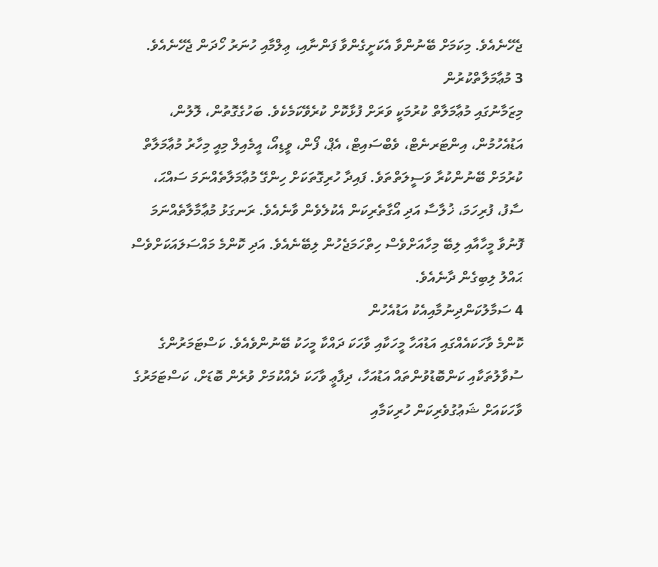ޖެހޭނެއެވެ. މިކަމަށް ބޭނުންވާ އެކަށީގެންވާ ފަންނާއި، ޢިލްމާއި ހުނަރު ހޯދަން ޖެހޭނެއެވެ.
3 މުޢާމަލާތްކުރުން
މިޒަމާނުގައި މުޢާމަލާތް ކުރުމަކީ ވަރަށް ފުޅާކޮށް ކުރެވޭކަމެކެވެ. ބަހުގެގޮތުން، ލޮލުން، އަޑުއެހުމުން، އިންޓަރނެޓް، ވެބްސައިޓް، އެޕް، ފޯން، ވީޑިއޯ، އީމެއިލް މިއީ މިހާރު މުޢާމަލާތް ކުރުމަށް ބޭނުންކުރާ ވަސީލަތްތަވެ. ފައިދާ ހުރިގޮތަކަށް ހިންގޭ މުޢާމަލާތެއްނަމަ ސައްޙަ، ސާފު، ފުރިހަމަ، ޚުލާސާ އަދި އޯގާތެރިކަން އެކުލެވެން ވާނެއެވެ. ރަނގަޅު މުޢާމާލާތެއްނަމަ ފޮނުވާ މީހާއާއި ލިބޭ މިހާއަށްވެސް ހިތްހަމަޖެހުން ލިބޭނެއެވެ. އަދި ކޮންމެ މައްސަލައަކަށްވެސް ޙައްލު ލިބިގެން ދާނެއެވެ.
4 ސަމާލުކަންދިނުމާއިއެކު އަޑުއެހުން
ކޮންމެ ވާހަކައެއްގައި އަޑުއަހާ މީހަކާއި ވާހަކަ ދައްކާ މީހަކު ބޭނުންވެއެވެ. ކަސްޓަމަރުންގެ ސުވާލުތަކާއި ކަންބޮޑުވުންތައް އަޑުއަހާ، ދިފާޢީ ވާހަކަ ދެއްކުމަށް ވުރެން ބޮޑަށް، ކަސްޓަމަރުގެ ވާހަކައަށް ޝަޢުގުވެރިކަން ހުރިކަމާއި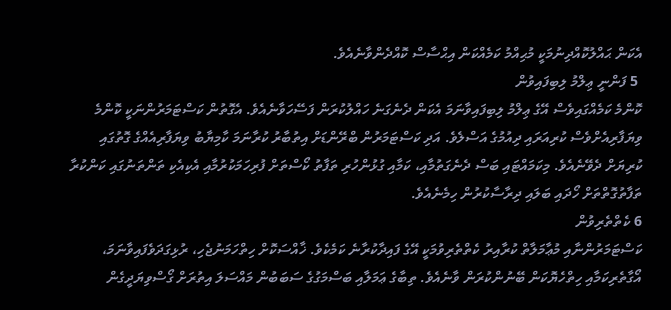އެކަން ޙައްލުކޮއްދިނުމަކީ މުޙިއްމު ކަމެއްކަން އިޙްސާސް ކޮއްދެންވާނެއެވެ.
 5 ފަންނީ ޢިލްމު ލިބިފައިވުން
ކޮންމެ ކަމެއްގައިވެސް އޭގެ ޢިލްމު ލިބިފައިވާނަމަ އެކަން ދެނެގަނެ ހައްލުކުރަން ފަސޭހަވާނެއެވެ. އެގޮތުން ކަސްޓަމަރުންނަކީ ކޮންމެ ވިޔަފާރިއެށްވެސް ކުރިއަރައި ދިއުމުގެ އަސްލެވެ. އަދި ކަސްޓަމަރުން ބްރޭންޑަށް އިތުބާރު ކުރާނަމަ ކާމިޔާބު ވިޔަފާރިއެއްގެ ގޮތުގައި ކުރިޔަށް ދެވޭނެއެވެ. މިކަމައްޓައި ބަސް ދެނެގަތުމާއި، ކަމާއި ގުޅުންހުރި ތަފާތު ކޯސްތަށް ފުރިހަމަކުރުމާއި އެކިއެކި ތަންތަނުގައި ކަންކުރާ ތަފާތުގޮތްތަށް ހޯދައި ބަލައި ދިރާސާކުރުން ހިމެނެއެވެ.
6 ކެތްތެރިވުން
ކަސްޓަމަރުންނާއި މުޢާމަލާތް ކުރާއިރު ކެތްތެރިވުމަކީ އޭގެ ފައިދާކުރާނެ ކަމެކެވެ. ޚާއްސަކޮށް ހިތްހަމަނުޖެހި، ރުޅިގަދަވެފައިވާނަމަ، އޯގާތެރިކަމާއި ހިތްހެޔޮކަން ބޭނުންކުރަން ވާނެއެވެ. ތިބާގެ ޢަމަލާއި ބަސްމަގުގެ ސަބަބުން މައްސަލަ އިތުރަށް ގޯސްވިޔަދީގެން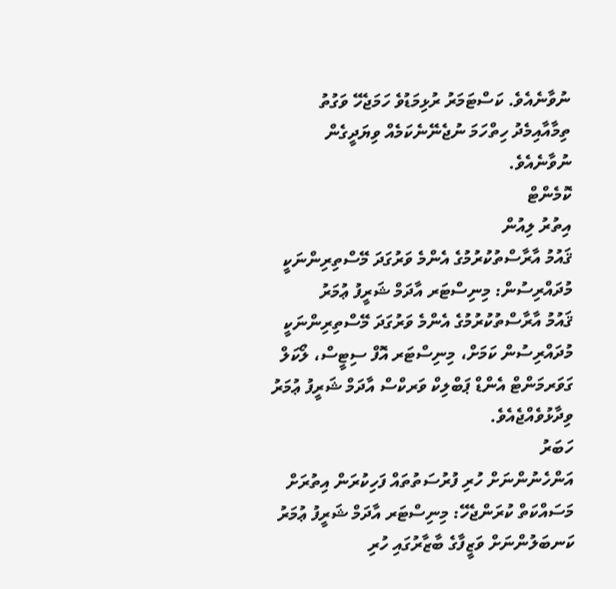ނުވާނެއެވެ. ކަސްޓަމަރު ރުޅިމަޑުވެ ހަމަޖެހޭ ވަގުތު ތިމާއާއިމެދު ހިތްހަމަ ނުޖެނޭނެކަމެއް ވިޔަދީގެން ނުވާނެއެވެ.
ކޮމެންޓް
އިތުރު ލިއުން
ޤައުމު އާރާސްތުކުރުމުގެ އެންމެ ވަރުގަދަ މޭސްތިރިންނަކީ މުދައްރިސުން: މިނިސްޓަރ އާދަމް ޝަރީފު ޢުމަރު
ޤައުމު އާރާސްތުކުރުމުގެ އެންމެ ވަރުގަދަ މޭސްތިރިންނަކީ މުދައްރިސުން ކަމަށް، މިނިސްޓަރ އޮފް ސިޓީސް، ލޯކަލް ގަވަރމަންޓް އެންޑް ޕަބްލިކް ވަރކްސް އާދަމް ޝަރީފު ޢުމަރު ވިދާޅުވެއްޖެއެވެ.
ހަބަރު
އަންހެނުންނަށް ހުރި ފުރުސަތުތައް ފަހިކުރަން އިތުރަށް މަސައްކަތް ކުރަންޖެހޭ: މިނިސްޓަރ އާދަމް ޝަރީފު ޢުމަރު
ކަނބަލުންނަށް ވަޒީފާގެ ބާޒާރުގައި ހުރި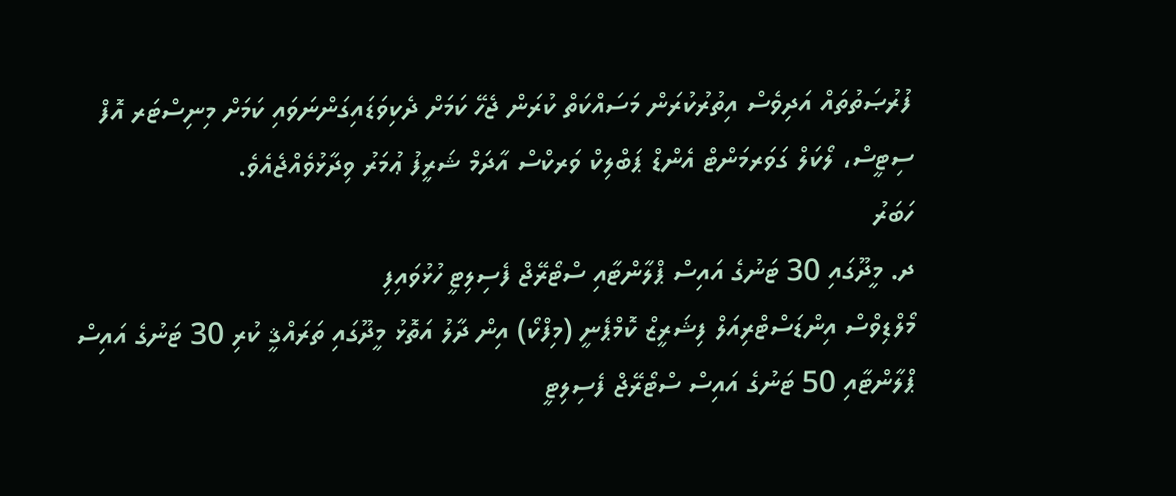ފުރުޞަތުތައް އަދިވެސް އިތުރުކުރަން މަސައްކަތް ކުރަން ޖެހޭ ކަމަށް ދެކިވަޑައިގަންނަވައި ކަމަށް މިނިސްޓަރ އޮފް ސިޓީސް، ލޯކަލް ގަވަރމަންޓް އެންޑް ޕަބްލިކް ވަރކްސް އާދަމް ޝަރީފު ޢުމަރު ވިދާޅުވެއްޖެއެވެ.
ހަބަރު
ދ. މީދޫގައި 30 ޓަނުގެ އައިސް ޕްލާންޓާއި ސްޓޯރޭޖް ފެސިލިޓީ ހުޅުވައިފި
މޯލްޑިވްސް އިންޑަސްޓްރިއަލް ފިޝަރީޒް ކޮމްޕެނީ (މިފްކޯ) އިން ދާލު އަތޮޅު މީދޫގައި ތަރައްޤީ ކުރި 30 ޓަނުގެ އައިސް ޕްލާންޓާއި 50 ޓަނުގެ އައިސް ސްޓޯރޭޖް ފެސިލިޓީ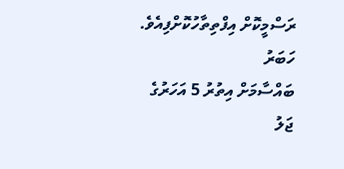ރަސްމީކޮށް އިފްތިތާހުކޮށްފިއެވެ.
ހަބަރު
ބައްސާމަށް އިތުރު 5 އަހަރުގެ ޖަލު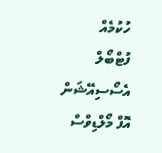ހުކުމެއް
ފުޓްބޯލް އެސޯސިއޭޝަން އޮފް މޯލްޑިވްސް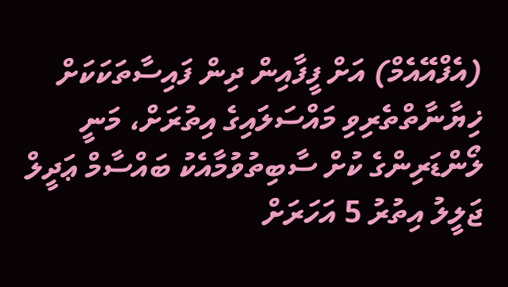(އެފްއޭއެމް) އަށް ފީފާއިން ދިން ފައިސާތަކަކަށް ޚިޔާނާތްތެރިވި މައްސަލައިގެ އިތުރަށް، މަނީ ލޯންޑަރިންގެ ކުށް ސާބިތުވުމާއެކު ބައްސާމް ޢަދީލް ޖަލީލު އިތުރު 5 އަހަރަށް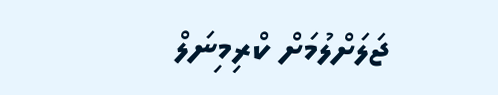ޖަލަށްލުމަށް ކްރިމިނަލް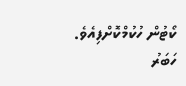ކޯޓުން ހުކުމްކޮށްފިއެވެ.
ހަބަރު